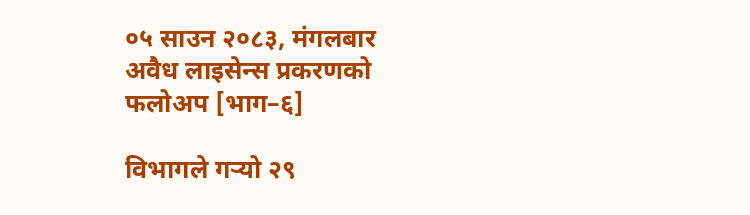०५ साउन २०८३, मंगलबार
अवैध लाइसेन्स प्रकरणको फलोअप [भाग–६]

विभागले गर्‍यो २९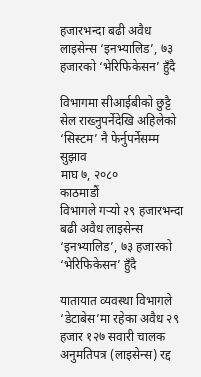हजारभन्दा बढी अवैध लाइसेन्स ‘इनभ्यालिड’, ७३ हजारको ‘भेरिफिकेसन’ हुँदै

विभागमा सीआईबीको छुट्टै सेल राख्नुपर्नेदेखि अहिलेको ‘सिस्टम’ नै फेर्नुपर्नेसम्म सुझाव
माघ ७, २०८०
काठमाडौं
विभागले गर्‍यो २९ हजारभन्दा बढी अवैध लाइसेन्स ‘इनभ्यालिड’, ७३ हजारको ‘भेरिफिकेसन’ हुँदै

यातायात व्यवस्था विभागले ‘डेटाबेस’मा रहेका अवैध २९ हजार १२७ सवारी चालक अनुमतिपत्र (लाइसेन्स) रद्द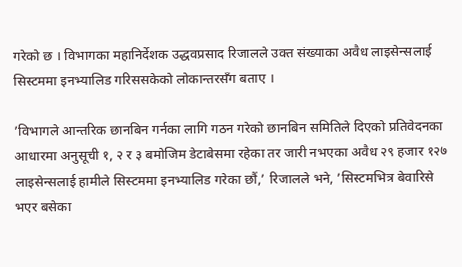गरेको छ । विभागका महानिर्देशक उद्धवप्रसाद रिजालले उक्त संख्याका अवैध लाइसेन्सलाई सिस्टममा इनभ्यालिड गरिससकेको लोकान्तरसँग बताए ।

’विभागले आन्तरिक छानबिन गर्नका लागि गठन गरेको छानबिन समितिले दिएको प्रतिवेदनका आधारमा अनुसूची १, २ र ३ बमोजिम डेटाबेसमा रहेका तर जारी नभएका अवैध २९ हजार १२७ लाइसेन्सलाई हामीले सिस्टममा इनभ्यालिड गरेका छौं,’ रिजालले भने, ’सिस्टमभित्र बेवारिसे भएर बसेका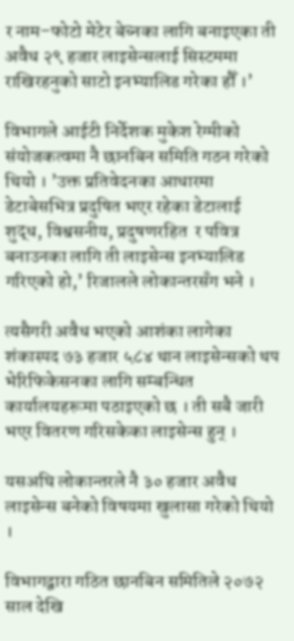र नाम–फोटो मेटेर बेच्नका लागि बनाइएका ती अवैध २९ हजार लाइसेन्सलाई सिस्टममा राखिरहनुको साटो इनभ्यालिड गरेका हौँ ।’

विभागले आईटी निर्देशक मुकेश रेग्मीको संयोजकत्वमा नै छानबिन समिति गठन गरेको थियो । ’उक्त प्रतिवेदनका आधारमा डेटाबेसभित्र प्रदुषित भएर रहेका डेटालाई शुद्ध, विश्वसनीय, प्रदुषणरहित  र पवित्र बनाउनका लागि ती लाइसेन्स इनभ्यालिड गरिएको हो,’ रिजालले लोकान्तरसँग भने ।

त्यसैगरी अवैध भएको आशंका लागेका शंकास्पद ७३ हजार ५८४ थान लाइसेन्सको थप भेरिफिकेसनका लागि सम्बन्धित कार्यालयहरूमा पठाइएको छ । ती सबै जारी भएर वितरण गरिसकेका लाइसेन्स हुन् ।

यसअघि लोकान्तरले नै ३० हजार अवैध लाइसेन्स बनेको विषयमा खुलासा गरेको थियो ।

विभागद्वारा गठित छानबिन समितिले २०७२ साल देखि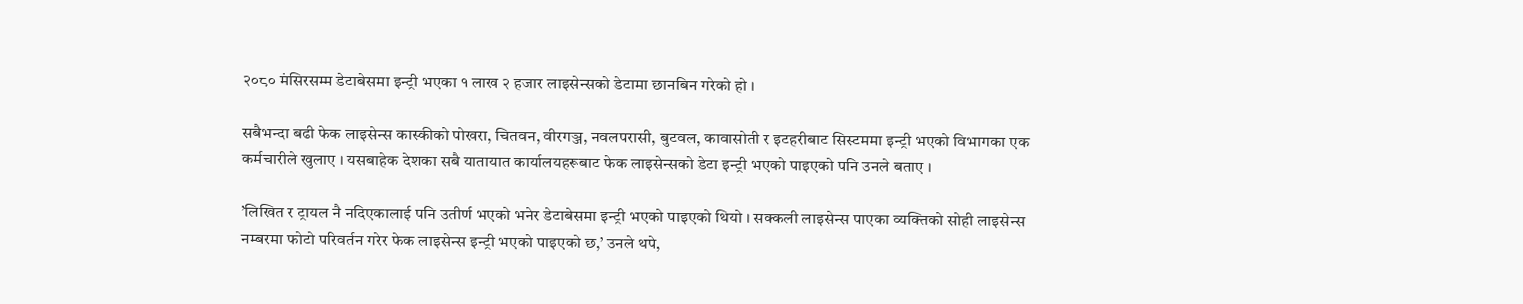२०८० मंसिरसम्म डेटाबेसमा इन्ट्री भएका १ लाख २ हजार लाइसेन्सको डेटामा छानबिन गरेको हो ।

सबैभन्दा बढी फेक लाइसेन्स कास्कीको पोखरा, चितवन, वीरगञ्ज, नवलपरासी, बुटवल, कावासोती र इटहरीबाट सिस्टममा इन्ट्री भएको विभागका एक कर्मचारीले खुलाए । यसबाहेक देशका सबै यातायात कार्यालयहरूबाट फेक लाइसेन्सको डेटा इन्ट्री भएको पाइएको पनि उनले बताए ।

’लिखित र ट्रायल नै नदिएकालाई पनि उतीर्ण भएको भनेर डेटाबेसमा इन्ट्री भएको पाइएको थियो । सक्कली लाइसेन्स पाएका व्यक्तिको सोही लाइसेन्स नम्बरमा फोटो परिवर्तन गरेर फेक लाइसेन्स इन्ट्री भएको पाइएको छ,’ उनले थपे,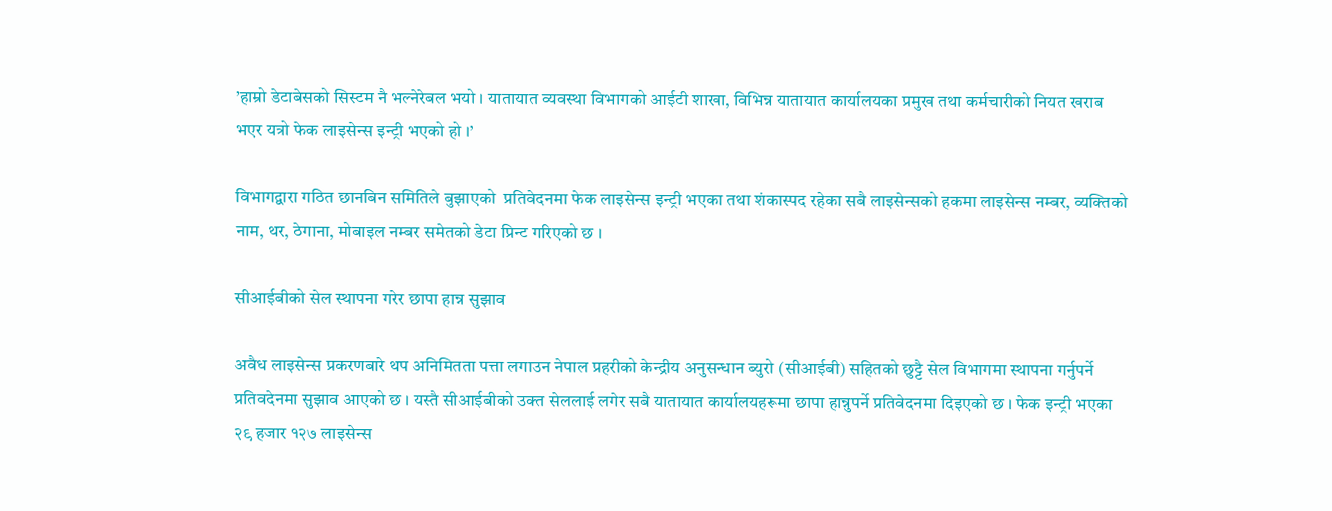’हाम्रो डेटाबेसको सिस्टम नै भल्नेरेबल भयो । यातायात व्यवस्था विभागको आईटी शाखा, विभिन्न यातायात कार्यालयका प्रमुख तथा कर्मचारीको नियत खराब भएर यत्रो फेक लाइसेन्स इन्ट्री भएको हो ।’

विभागद्वारा गठित छानबिन समितिले बुझाएको  प्रतिवेदनमा फेक लाइसेन्स इन्ट्री भएका तथा शंकास्पद रहेका सबै लाइसेन्सको हकमा लाइसेन्स नम्बर, व्यक्तिको नाम, थर, ठेगाना, मोबाइल नम्बर समेतको डेटा प्रिन्ट गरिएको छ ।

सीआईबीको सेल स्थापना गरेर छापा हान्न सुझाव

अवैध लाइसेन्स प्रकरणबारे थप अनिमितता पत्ता लगाउन नेपाल प्रहरीको केन्द्रीय अनुसन्धान ब्युरो (सीआईबी) सहितको छुट्टै सेल विभागमा स्थापना गर्नुपर्ने प्रतिवदेनमा सुझाव आएको छ । यस्तै सीआईबीको उक्त सेललाई लगेर सबै यातायात कार्यालयहरूमा छापा हान्नुपर्ने प्रतिवेदनमा दिइएको छ । फेक इन्ट्री भएका २९ हजार १२७ लाइसेन्स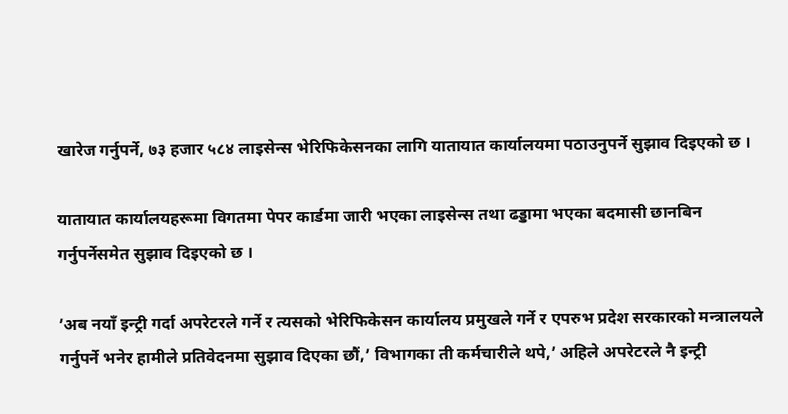खारेज गर्नुपर्ने, ७३ हजार ५८४ लाइसेन्स भेरिफिकेसनका लागि यातायात कार्यालयमा पठाउनुपर्ने सुझाव दिइएको छ ।

यातायात कार्यालयहरूमा विगतमा पेपर कार्डमा जारी भएका लाइसेन्स तथा ढड्डामा भएका बदमासी छानबिन गर्नुपर्नेसमेत सुझाव दिइएको छ ।

’अब नयाँ इन्ट्री गर्दा अपरेटरले गर्ने र त्यसको भेरिफिकेसन कार्यालय प्रमुखले गर्ने र एपरुभ प्रदेश सरकारको मन्त्रालयले गर्नुपर्ने भनेर हामीले प्रतिवेदनमा सुझाव दिएका छौं,’ विभागका ती कर्मचारीले थपे,’ अहिले अपरेटरले नै इन्ट्री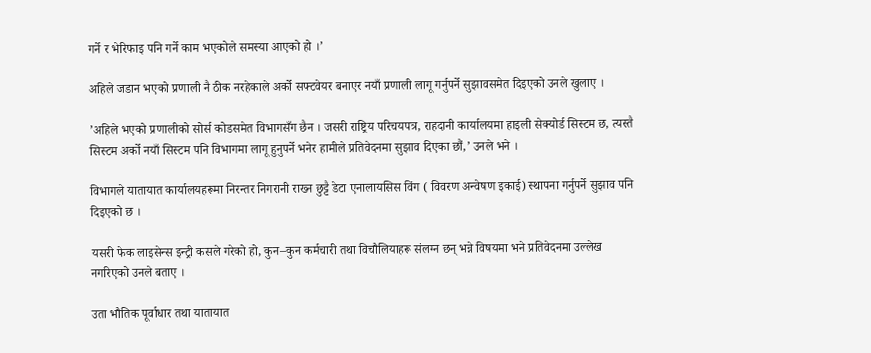गर्ने र भेरिफाइ पनि गर्ने काम भएकोले समस्या आएको हो ।’

अहिले जडान भएको प्रणाली नै ठीक नरहेकाले अर्को सफ्टवेयर बनाएर नयाँ प्रणाली लागू गर्नुपर्ने सुझावसमेत दिइएको उनले खुलाए ।

’अहिले भएको प्रणालीको सोर्स कोडसमेत विभागसँग छैन । जसरी राष्ट्रिय परिचयपत्र, राहदानी कार्यालयमा हाइली सेक्योर्ड सिस्टम छ, त्यस्तै सिस्टम अर्को नयाँ सिस्टम पनि विभागमा लागू हुनुपर्ने भनेर हामीले प्रतिवेदनमा सुझाव दिएका छौं,’ उनले भने ।

विभागले यातायात कार्यालयहरूमा निरन्तर निगरानी राख्न छुट्टै डेटा एनालायसिस विंग ( विवरण अन्वेषण इकाई) स्थापना गर्नुपर्ने सुझाव पनि दिइएको छ ।

यसरी फेक लाइसेन्स इन्ट्री कसले गरेको हो, कुन–कुन कर्मचारी तथा विचौलियाहरू संलग्न छन् भन्ने विषयमा भने प्रतिवेदनमा उल्लेख नगरिएको उनले बताए ।

उता भौतिक पूर्वाधार तथा यातायात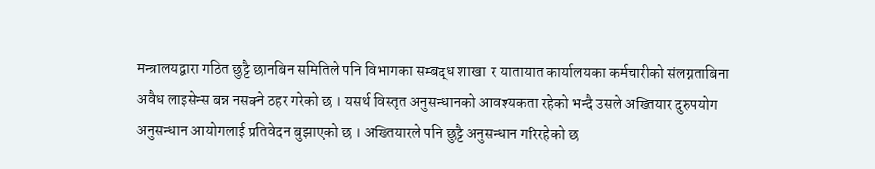मन्त्रालयद्वारा गठित छुट्टै छानबिन समितिले पनि विभागका सम्बद्ध शाखा  र यातायात कार्यालयका कर्मचारीको संलग्नताबिना अवैध लाइसेन्स बन्न नसक्ने ठहर गरेको छ । यसर्थ विस्तृत अनुसन्धानको आवश्यकता रहेको भन्दै उसले अख्तियार दुरुपयोग अनुसन्धान आयोगलाई प्रतिवेदन बुझाएको छ । अख्तियारले पनि छुट्टै अनुसन्धान गरिरहेको छ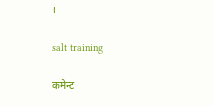।

salt training

कमेन्ट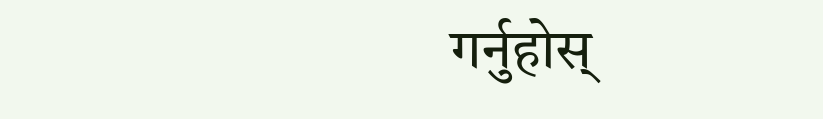गर्नुहोस्